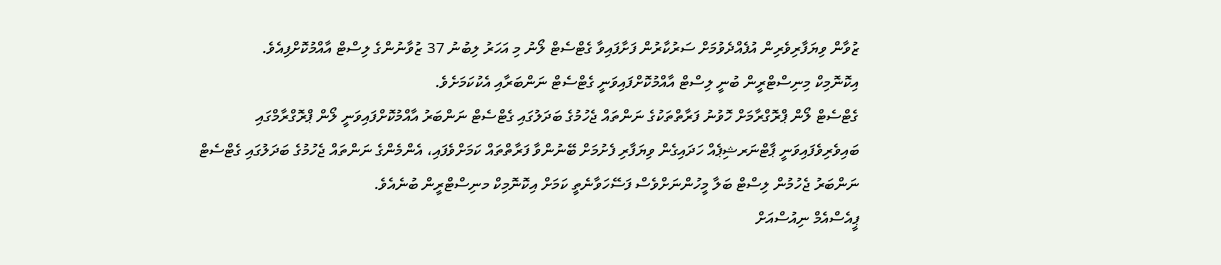ޒުވާން ވިޔަފާރިވެރިން އުފެއްދެވުމަށް ސަރުކާރުން ފަށާފައިވާ ގެޓްސެޓް ލޯނު މި އަހަރު ލިބުނު 37 ޒުވާނުންގެ ލިސްޓް އާއްމުކޮށްފިއެވެ.
އިކޮނޮމިކް މިނިސްޓްރީން ބުނީ ލިސްޓް އާއްމުކޮށްފައިވަނީ ގެޓްސެޓް ނަންބަރާއި އެކުކަމަށެވެ.
ގެޓްސެޓް ލޯން ޕްރޮގްރާމަށް ހޮވުނު ފަރާތްތަކުގެ ނަންތައް ޖެހުމުގެ ބަދަލުގައި ގެޓްސެޓް ނަންބަރު އާއްމުކޮށްފައިވަނީ ލޯން ޕްރޮގްރާމްގައި ބައިވެރިވެފައިވަނީ ޕާޓްނަރޝިޕެއް ހަދައިގެން ވިޔަފާރި ފެށުމަށް ބޭނުންވާ ފަރާތްތައް ކަމަށްވެފައި، އެންމެންގެ ނަންތައް ޖެހުމުގެ ބަދަލުގައި ގެޓްސެޓް ނަންބަރު ޖެހުމުން ލިސްޓް ބަލާ މީހުންނަށްވެސް ފަސޭހަވާނެތީ ކަމަށް އިކޮނޮމިކް މނިސްޓްރީން ބުނެއެވެ.
ޕީއެސްއެމް ނިއުސްއަށް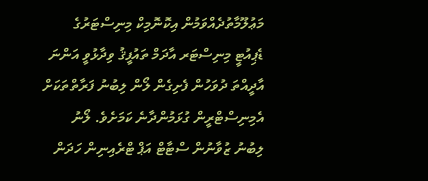މަޢުލޫމާތުދެއްވަމުން އިކޮނޮމިކް މިނިސްޓަރުގެ ޑެޕިއުޓީ މިނިސްޓަރ އާދަމް ތައުފީޤު ވިދާޅުވީ އަންނަ އާދީއްތަ ދުވަހުން ފެށިގެން ލޯން ލިބުނު ފަރާތްތަކަށް އެމިނިސްޓްރީން ގުޅަމުންދާނެ ކަމަށެވެ. ލޯނު ލިބުނު ޒުވާނުން ސްޓާޓް އަޕް ޓްރެއިނިން ހަދަން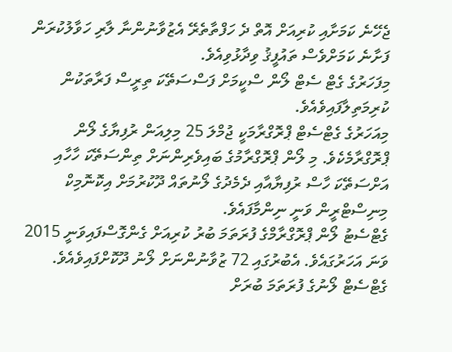ޖެހޭނެ ކަމަށާއި ކުރިއަށް އޮތް ދެ ހަފްތާތެރޭ އެޒުވާނުންނާ ލާރި ހަވާލުކުރަން ފަށާނެ ކަމަށްވެސް ތައުފީޤު ވިދާޅުވިއެވެ.
މިފަހަރުގެ ގެޓް ސެޓް ލޯން ސްކީމަށް ފަސްސަތޭކަ ތިރީސް ފަރާތަކުން ކުރިމަތިލާފައިވެއެވެ.
މިއަހަރުގެ ގެޓްސެޓް ޕްރޮގްރާމަކީ ޖުމްލަ 25 މިލިއަން ރުފިޔާގެ ލޯން ޕްރޮގްރާމެކެވެ. މި ލޯން ޕްރޮގްރާމުގެ ބައިވެރިންނަށް ތިންސަތޭކަ ހާހާއި އަށްސަތޭކަ ހާސް ރުފިޔާއާއި ދެމެދުގެ ލޯނުތައް ދޫކުރުމަށް އިކޮނޮމިކް މިނިސްޓްރީން ވަނީ ނިންމާފައެވެ.
ގެޓްސެޓު ލޯން ޕްރޮގްރާމްގެ ފުރަތަމަ ބުރު ކުރިއަށް ގެންގޮސްފައިވަނީ 2015 ވަނަ އަހަރުގައެވެ. އެބުރުގައި 72 ޒުވާނުންނަށް ލޯނު ދޫކޮށްފައިވެއެވެ. ގެޓްސެޓް ލޯނުގެ ފުރަތަމަ ބުރަށް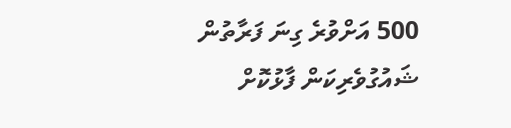500 އަށްވުރެ ގިނަ ފަރާތުން ޝައުގުވެރިކަން ފާޅުކޮށް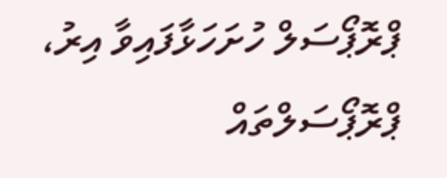ޕްރޮޕޯސަލް ހުށަހަޅާފައިވާ އިރު، ޕްރޮޕޯސަލްތައް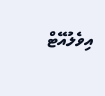އިވެލުއޭޓް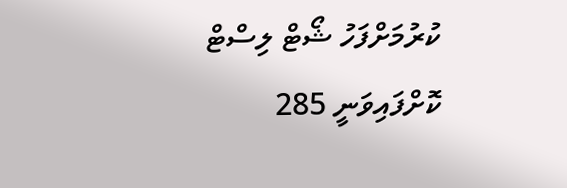ކުރުމަށްފަހު ޝޯޓް ލިސްޓް ކޮށްފައިވަނީ 285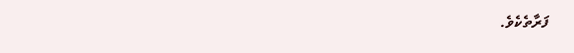ފަރާތެކެވެ.